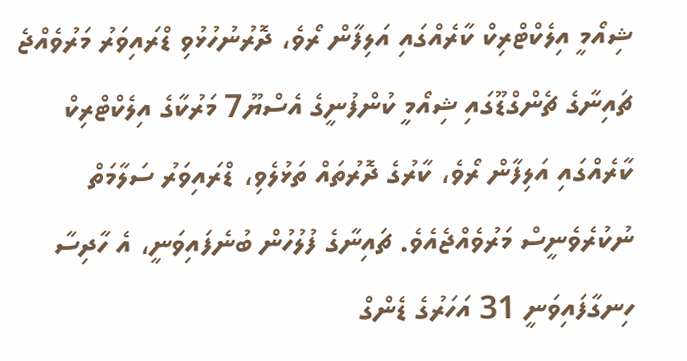ޝިއޯމީ އިލެކްޓްރިކް ކާރެއްގައި އަލިފާން ރޯވެ، ދޮރުނުހުޅުވި ޑްރައިވަރު މަރުވެއްޖެ
ޗައިނާގެ ޗެންގްޑޫގައި ޝިއޯމީ ކުންފުނީގެ އެސްޔޫ7 މަރުކާގެ އިލެކްޓްރިކް ކާރެއްގައި އަލިފާން ރޯވެ، ކާރުގެ ދޮރުތައް ތަޅުލެވި، ޑްރައިވަރު ސަލާމަތް ނުކުރެވެނީސް މަރުވެއްޖެއެވެ. ޗައިނާގެ ފުލުހުން ބުނެފައިވަނީ، އެ ހާދިސާ ހިނގާފައިވަނީ 31 އަހަރުގެ ޑެންގް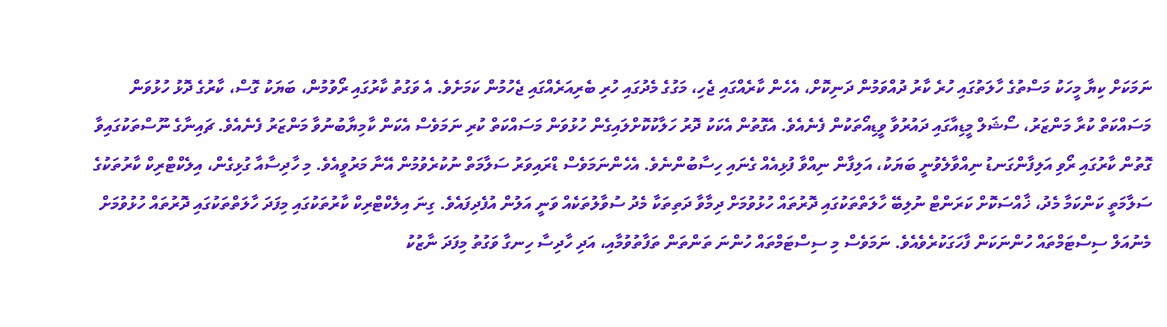ނަމަކަށް ކިޔާ މީހަކު މަސްތުގެ ހާލަތުގައި ހުރެ ކާރު ދުއްވަމުން ދަނިކޮށް، އެހެން ކާރެއްގައި ޖެހި، މަގުގެ މެދުގައި ހުރި ބެރިއަރެއްގައި ޖެހުމުން ކަމަށެވެ. އެ ވަގުތު ކާރުގައި ރޯވުމުން، ބަޔަކު ގޮސް، ކާރުގެ ދޮޅު ހުޅުވަން މަސައްކަތް ކުރާ މަންޒަރު، ސޯޝަލް މީޑިއާގައި ދައުރުވާ ވީޑިއޯތަކުން ފެނެއެވެ. އެގޮތުން އެކަކު ދޮރު ހަލާކުކޮށްލައިގެން ހުޅުވަން މަސައްކަތް ކުރި ނަމަވެސް އެކަން ކާމިޔާބުނުވާ މަންޒަރު ފެނެއެވެ. ޗައިނާގެ ނޫސްތަކުގައިވާ ގޮތުން ކާރުގައި ރޯވި އަލިފާންގަނޑު ނިއްވާލެވުނީ ބަޔަކު، އަލިފާން ނިއްވާ ފުޅިއެއް ގެނައި ހިސާބުންނެވެ. އެހެންނަމަވެސް ޑްރައިވަރު ސަލާމަތް ނުކުރެވުމުން އޭނާ މަރުވީއެވެ. މި ހާދިސާއާ ގުޅިގެން، އިލެކްޓްރިކް ކާރުތަކުގެ ސަލާމަތީ ކަންކަމާ މެދު، ޚާއްސަކޮށް ކަރަންޓް ނުލިބޭ ހާލަތްތަކުގައި ދޮރުތައް ހުޅުވުމަށް ދިމާވާ ދަތިތަކާ މެދު ސުވާލުތަކެއް ވަނީ އަލުން އުފެދިފައެވެ. ގިނަ އިލެކްޓްރިކް ކާރުތަކުގައި މިފަދަ ހާލަތްތަކުގައި ދޮރުތައް ހުޅުވުމަށް މެނުއަލް ސިސްޓަމްތައް ހުންނަކަން ފާހަގަކުރެވެއެވެ. ނަމަވެސް މި ސިސްޓަމްތައް ހުންނަ ތަންތަން ތަފާތުވުމާއި، އަދި ހާދިސާ ހިނގާ ވަގުތު މިފަދަ ނާޒުކު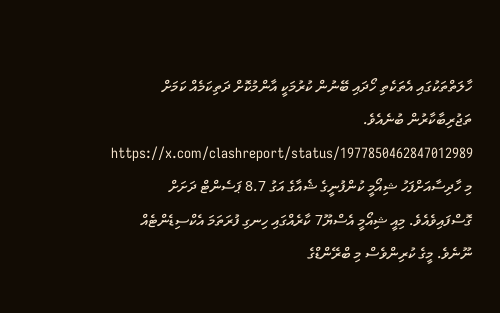ހާލަތްތަކުގައި އެތަކެތި ހޯދައި ބޭނުން ކުރުމަކީ އާންމުކޮށް ދަތިކަމެއް ކަމަށް ތަޖުރިބާކާރުން ބުނެއެވެ. https://x.com/clashreport/status/1977850462847012989 މި ހާދިސާއަށްފަހު ޝިއޯމީ ކުންފުނީގެ ޝެއާގެ އަގު 8.7 ޕަސެންޓް ދަށަށް ގޮސްފައިވެއެވެ. މިއީ ޝިއޯމީ އެސްޔޫ7 ކާރެއްގައި ހިނގި ފުރަތަމަ އެކްސިޑެންޓެއް ނޫނެވެ. މީގެ ކުރިންވެސް މި ބްރޭންޑްގެ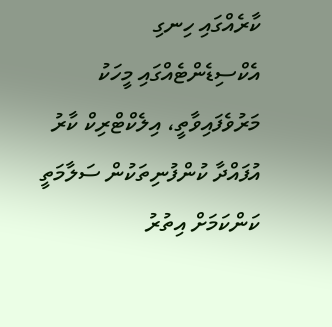ކާރެއްގައި ހިނގި އެކްސިޑެންޓެއްގައި މީހަކު މަރުވެފައިވާތީ، އިލެކްޓްރިކް ކާރު އުފައްދާ ކުންފުނިތަކުން ސަލާމަތީ ކަންކަމަށް އިތުރު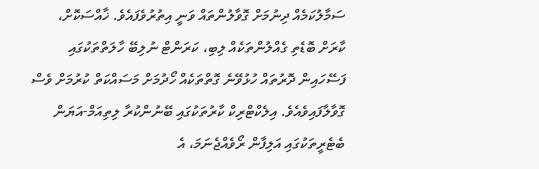ސަމާލުކަމެއް ދިނުމަށް ގޮވާލުންތައް ވަނީ އިތުރުވެފައެވެ. ޚާއްސަކޮށް، ކާރަށް ބޮޑެތި ގެއްލުންތަކެއް ލިބި، ކަރަންޓް ނުލިބޭ ހާލަތްތަކުގައި ފަސޭހައިން ދޮރުތައް ހުޅުވޭނެ ގޮތްތަކެއް ހޯދުމަށް މަސައްކަތް ކުރުމަށް ވެސް ގޮވާލާފައިވެއެވެ. އިލެކްޓްރިކް ކާރުތަކުގައި ބޭނުންކުރާ ލިތިއަމް-އަޔަން ބެޓެރީތަކުގައި އަލިފާން ރޯވެއްޖެނަމަ، އެ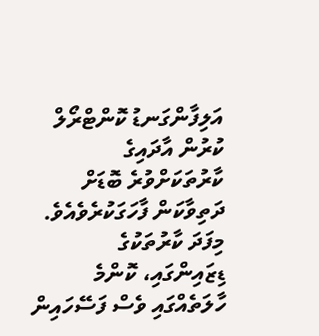އަލިފާންގަނޑު ކޮންޓްރޯލް ކުރުން އާދައިގެ ކާރުތަކަށްވުރެ ބޮޑަށް ދަތިވާކަން ފާހަގަކުރެވެއެވެ. މިފަދަ ކާރުތަކުގެ ޑިޒައިންގައި، ކޮންމެ ހާލަތެއްގައި ވެސް ފަސޭހައިން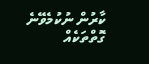ކާރުން ނުކުމެވޭނެ ގޮތްތަކެއް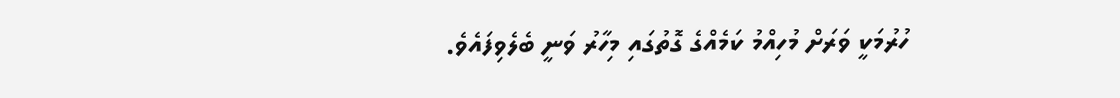ހުރުމަކީ ވަރަށް މުހިއްމު ކަމެއްގެ ގޮތުގައި މިހާރު ވަނީ ބެލެވިފައެވެ.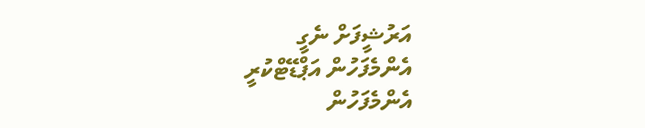އަރުޝީފަށް ނެގީ
އެންމެފަހުން އަޕްޑޭޓްކުރީ
އެންމެފަހުން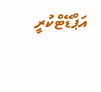އަޕްޑޭޓްކުރީ